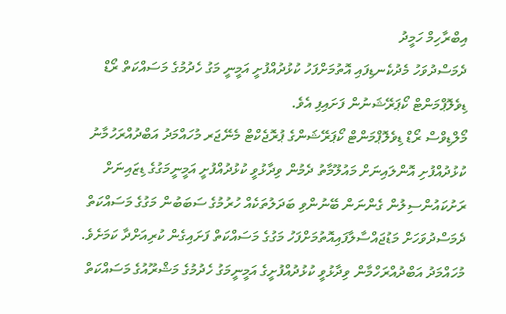އިބްރާހިމް ހަމީދު
ދެމަސްދުވަހު މެދުކެނޑިފައި އޮތުމަށްފަހު ކުޅުދުއްފުށީ އަމީނީ މަގު ހެދުމުގެ މަސައްކަތް ރޯޑް ޑިވެލޮޕްމަންޓް ކޯޕަރޭޝަނުން ފަށައިފި އެވެ.
މޯލްޑިވްސް ރޯޑް ޑިވެލޮޕްމަންޓް ކޯޕަރޭޝަންގެ ޕުރޮޖެކްޓް މެނޭޖަރ މުހައްމަދު އަބްދުއްރަހުމާނު ކުޅުދުއްފުށި އޮންލައިނަށް މައުލޫމާތު ދެމުން ވިދާޅުވީ ކުޅުދުއްފުށީ އަމީނީމަގުގެ ޑިޒައިނަށް ރަށުކައުންސިލުން ގެންނަން ބޭނުންވި ބަދަލުތަކެއް ހުރުމުގެ ސަބަބުން މަގުގެ މަސައްކަތް ދެމަސްދުވަހަށް މަޑުޖައްސާލާފައިއޮތުމަށްފަހު މަގުގެ މަސައްކަތް ފަށައިގެން ކުރިއަށްދާ ކަމަށެވެ.
މުހައްމަދު އަބްދުއްރަހްމާން ވިދާޅުވީ ކުޅުދުއްފުށީގެ އަމީނީމަގު ހެދުމުގެ މަޝްރޫއުގެ މަސައްކަތް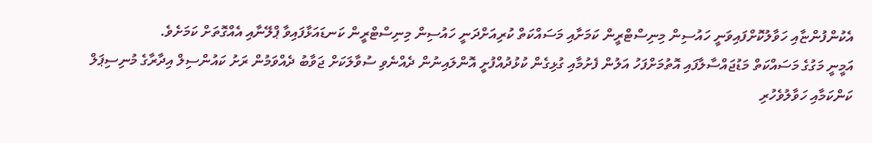އެކުންފުންޏާއި ހަވާލުކޮށްފައިވަނީ ހައުސިން މިނިސްޓްރީން ކަމަށާއި މަސައްކަތް ކުރިއަށްދަނީ ހައުސިން މިނިސްޓްރީން ކަނޑައަޅާފައިވާ ޕްލޭނާއި އެއްގޮތަށް ކަމަށެވެ.
އަމީނީ މަގުގެ މަސައްކަތް މަޑުޖައްސާލާފައި އޮތުމަށްފަހު އަލުން ފެށުމާއި ގުޅިގެން ކުޅުދުއްފުށީ އޮންލައިނުން ދެއްނެވި ސުވާލަކަށް ޖަވާބު ދެއްވަމުން ރަށު ކައުންސިލް އިދާރާގެ މުނިސިޕަލް ކަންކަމާއި ހަވާލުވެހުރި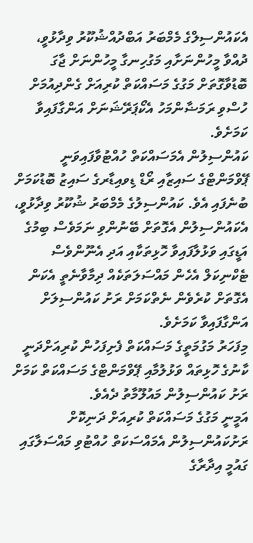އެކައުންސިލްގެ މެމްބަރު އަބްދުއްޝުކޫރު ވިދާޅުވީ، ދުއްވާ މީހުންނަށާއި މަގުހިނގާ މީހުންނަށް ޖާގަ ބޮޑުވާގޮތަށް މަގުގެ މަސައްކަތް ކުރިއަށް ގެންދިއުމަށް ހުސްވި ރަމަޟާންމަހު އެކޯޕަރޭޝަނަށް އަންގާފައިވާ ކަމަށެވެ.
ކައުންސިލުން އެމަސައްކަތް ހުއްޓުވާފައިވަނީ ޕޭވްމަންޓްގެ ސައިޒާއި ރޯޑް ޑިވއިޑާރގެ ސައިޒު ބޮޑުކަމަށް ބުނެފައި އެވެ. ކައުންސިލުގެ މެމްބަރު ޝުކޫރު ވިދާޅުވީ، އެކައުންސިލުން އެގޮތަށް ބޭނުންވި ނަމަވެސް ބިމުގެ އަޑީގައި ވަޅުލާފައިވާ ހޮޅިތަކާއި އަދި އެނޫންވެސް ޓެކްނިކަލް އެހެން މައްސަލަތަކެއް ދިމާވާނެތީ އެކަން އެގޮތަށް ކުރެވެން ނެތްކަމަށް ރަށު ކައުންސިލަށް އަންގާފައިވާ ކަމަށެވެ.
މިފަހަރު މަގުމަތީގެ މަސައްކަތް ފެށިފަހުން ކުރިއަށްދަނީ ކާނުގެ ހޮޅިތައް ވަޅުލުމާއި ޕޭވްމަންޓްގެ މަސައްކަތް ކަމަށް ރަށު ކައުންސިލުން މައުލޫމާތު ދެއެވެ.
އަމީނީ މަގުގެ މަސައްކަތް ކުރިއަށް ދަނިކޮށް ރަށުކައުންސިލުން އެމައްސަކަތް ހުއްޓުވި މައްސަލާގައި ގައުމީ އިދާރާގެ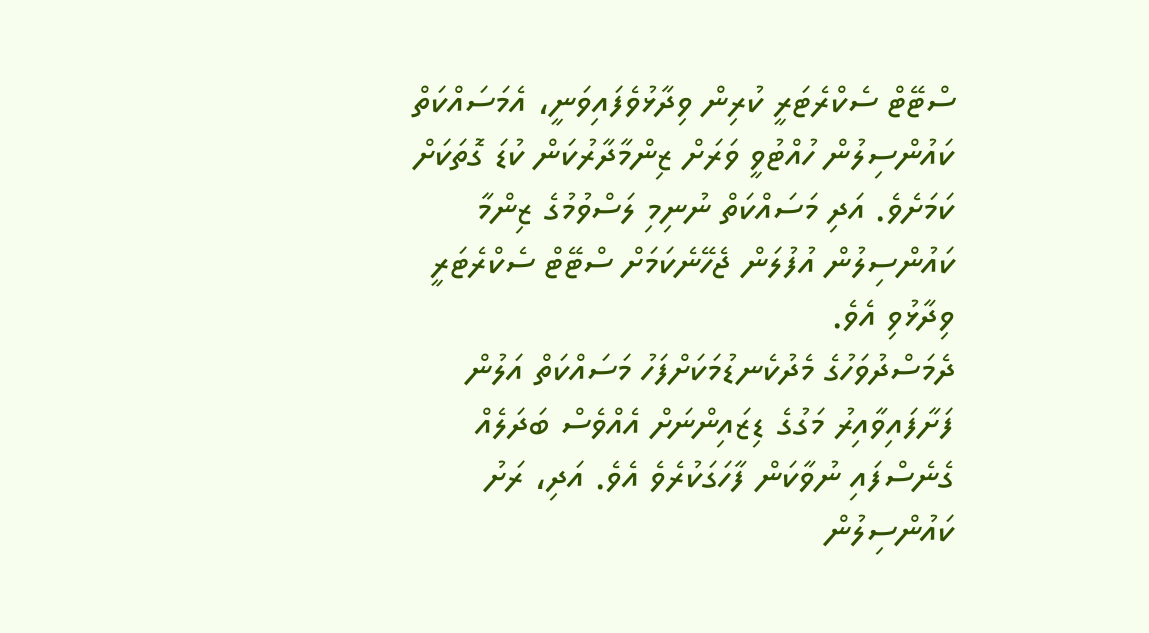ސްޓޭޓް ސެކްރެޓަރީ ކުރިން ވިދާޅުވެފައިވަނީ، އެމަސައްކަތް ކައުންސިލުން ހުއްޓުވީ ވަރަށް ޒިންމާދާރުކަން ކުޑަ ގޮތަކަށް ކަމަށެވެ. އަދި މަސައްކަތް ނުނިމި ލަސްވުމުގެ ޒިންމާ ކައުންސިލުން އުފުލަން ޖެހޭނެކަމަށް ސްޓޭޓް ސެކްރެޓަރީ ވިދާޅުވި އެވެ.
ދެމަސްދުވަހުގެ މެދުކެނޑުމަކަށްފަހު މަސައްކަތް އަލުން ފަށާފައިވާއިރު މަގުގެ ޑިޒައިންނަށް އެއްވެސް ބަދަލެއް ގެނެސްފައި ނުވާކަން ފާހަގަކުރެވެ އެވެ. އަދި، ރަށު ކައުންސިލުން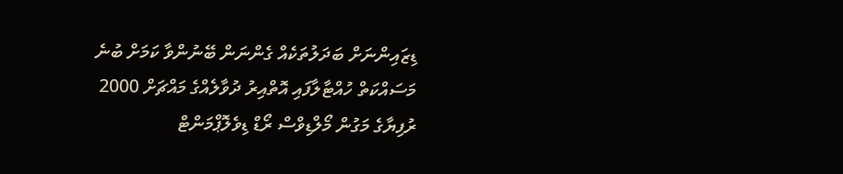ޑިޒައިންނަށް ބަދަލުތަކެއް ގެންނަން ބޭނުންވާ ކަމަށް ބުނެ މަސައްކަތް ހުއްޓާލާފައި އޮތްއިރު ދުވާލެއްގެ މައްޗަށް 2000 ރުފިޔާގެ މަގުން މޯލްޑިވްސް ރޯޑް ޑިވެލޮޕްމަންޓް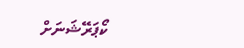ކޯޕަރޭޝަނަށް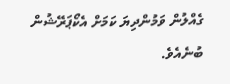ގެއްލުން ވަމުންދިޔަ ކަމަށް އެކޯޕަރޭޝުން ބުނެއެވެ.